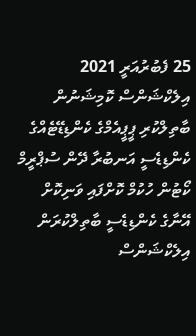25 ފެބުރުއަރީ 2021
އިލެކްޝަންސް ކޮމިޝަނުން ބާތިލްކުރި ޕީޕީއެމްގެ ކެންޑިޑޭޓެއްގެ ކެންޑިޑެސީ އަނބުރާ ދޭން ސުޕްރީމް ކޯޓުން ހުކުމް ކޮށްފައި ވަނިކޮށް އޭނާގެ ކެންޑިޑެސީ ބާތިލްކުރަން އިލެކްޝަންސް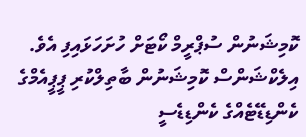ކޮމިޝަނުން ސުޕްރީމް ކޯޓަށް ހުށަހަޅައިފި އެވެ.
އިލެކްޝަންސް ކޮމިޝަނުން ބާތިލްކުރި ޕީޕީއެމްގެ ކެންޑިޑޭޓެއްގެ ކެންޑިޑެސީ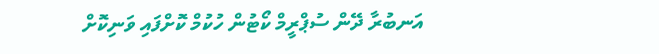އަނބުރާ ދޭން ސުޕްރީމް ކޯޓުން ހުކުމް ކޮށްފައި ވަނިކޮށް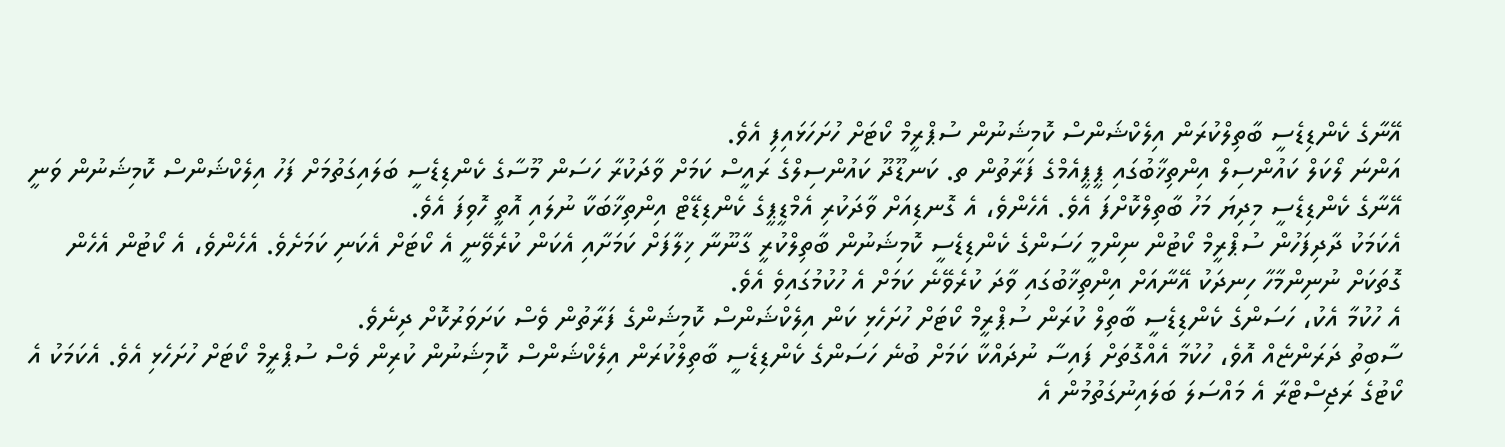އޭނާގެ ކެންޑިޑެސީ ބާތިލްކުރަން އިލެކްޝަންސް ކޮމިޝަނުން ސުޕްރީމް ކޯޓަށް ހުށަހަޅައިފި އެވެ.
އަންނަ ލޯކަލް ކައުންސިލް އިންތިޚާބުގައި ޕީޕީއެމްގެ ފަރާތުން ތ. ކަނޑޫދޫ ކައުންސިލްގެ ރައީސް ކަމަށް ވާދަކުރާ ހަސަން މޫސާގެ ކެންޑިޑެސީ ބަލައިގަތުމަށް ފަހު އިލެކްޝަންސް ކޮމިޝަނުން ވަނީ އޭނާގެ ކެންޑިޑެސީ މިދިޔަ މަހު ބާތިލްކޮށްފަ އެވެ. އެހެންވެ، އެ ގޮނޑިއަށް ވާދަކުރި އެމްޑީޕީގެ ކެންޑިޑޭޓް އިންތިޚާބަކާ ނުލައި އޮތީ ހޮވިފަ އެވެ.
އެކަމަކު ދާދިފަހުން ސުޕްރީމް ކޯޓުން ނިންމީ ހަސަންގެ ކެންޑިޑެސީ ކޮމިޝަނުން ބާތިލްކުރީ ގާނޫނާ ޚިލާފަށް ކަމަށާއި އެކަން ކުރެވޭނީ އެ ކޯޓަށް އެކަނި ކަމަށެވެ. އެހެންވެ، އެ ކޯޓުން އެހެން ގޮތަކަށް ނުނިންމާހާ ހިނދަކު އޭނާއަށް އިންތިޚާބުގައި ވާދަ ކުރެވޭނެ ކަމަށް އެ ހުކުމުގައިވެ އެވެ.
އެ ހުކުމާ އެކު، ހަސަންގެ ކެންޑިޑެސީ ބާތިލް ކުރަން ސުޕްރީމް ކޯޓަށް ހުށަހެޅި ކަން އިލެކްޝަންސް ކޮމިޝަންގެ ފަރާތުން ވެސް ކަށަވަރުކޮށް ދިނެވެ.
ސާބިތު ދަރަންޏެއް އޮވެ، ހުކުމާ އެއްގޮތަށް ފައިސާ ނުދައްކާ ކަމަށް ބުނެ ހަސަންގެ ކެންޑިޑެސީ ބާތިލްކުރަން އިލެކްޝަންސް ކޮމިޝަނުން ކުރިން ވެސް ސުޕްރީމް ކޯޓަށް ހުށަހެޅި އެވެ. އެކަމަކު އެ ކޯޓުގެ ރަޖިސްޓްރާ އެ މައްސަލަ ބަލައިނުގަތުމުން އެ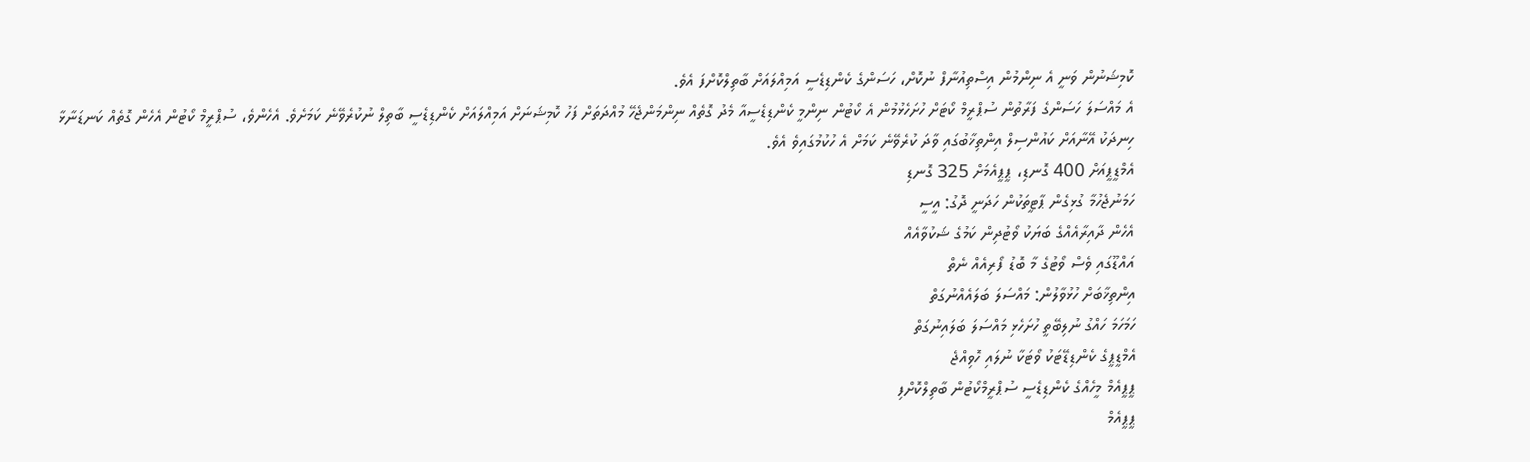ކޮމިޝަނުން ވަނީ އެ ނިންމުން އިސްތިއުނާފް ނުކޮށް، ހަސަންގެ ކެންޑިޑެސީ އަމިއްލައަށް ބާތިލްކޮށްފަ އެވެ.
އެ މައްސަލަ ހަސަންގެ ފަރާތުން ސުޕްރީމް ކޯޓަށް ހުށަހެޅުމުން އެ ކޯޓުން ނިންމީ ކެންޑިޑެސީއާ މެދު ގޮތެއް ނިންމަންޖެހޭ މުއްދަތަށް ފަހު ކޮމިޝަނަށް އަމިއްލައަށް ކެންޑިޑެސީ ބާތިލް ނުކުރެވޭނެ ކަމަށެވެ. އެހެންވެ، ސުޕްރީމް ކޯޓުން އެހެން ގޮތެއް ކަނޑަނާޅާ ހިނދަކު އޭނާއަށް ކައުންސިލް އިންތިޚާބުގައި ވާދަ ކުރެވޭނެ ކަމަށް އެ ހުކުމުގައިވެ އެވެ.
އެމްޑީޕީއަށް 400 ގޮނޑި، ޕީޕީއެމަށް 325 ގޮނޑި
ހަމަނުޖެހުމާ ގުޅިގެން ޕާޓީތަކުން ހަދަނީ ދޮގު: އީސީ
އެހެން ދާއިރާއެއްގެ ބަޔަކު ވޯޓުދިން ކަމުގެ ޝަކުވާއެއް
އައްޑޫގައި ވެސް ވޯޓުގެ މާ ބޮޑު ފޯރިއެއް ނެތް
އިންތިޚާބަށް ހުޅުވާލުން: މައްސަލަ ބަލައެއްނުގަތް
ހަމަހަމަ ހައްގު ނުލިބޭތީ ހުށަހެޅި މައްސަލަ ބަލައިނުގަތް
އެމްޑީޕީގެ ކެންޑިޑޭޓަކު ވޯޓަކާ ނުލައި ހޮވިއްޖެ
ޕީޕީއެމް މީހެއްގެ ކެންޑިޑެސީ ސުޕްރީމްކޯޓުން ބާތިލްކޮށްފި
ޕީޕީއެމް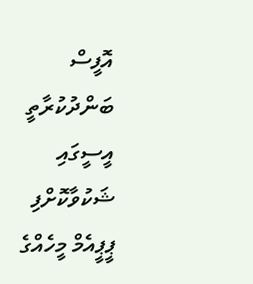އޮފީސް ބަންދުކުރާތީ އީސީގައި ޝަކުވާކޮށްފި
ޕީޕީއެމް މީހެއްގެ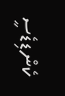ކެންޑިޑެސީ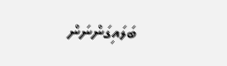ބަލައިގަންނަން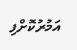އަމުރުކޮށްފި